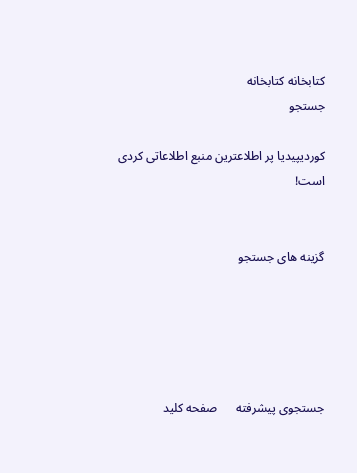کتابخانه کتابخانه
جستجو

کوردیپیدیا پر اطلاعترین منبع اطلاعاتی کردی است!


گزینه های جستجو





جستجوی پیشرفته      صفحه کلید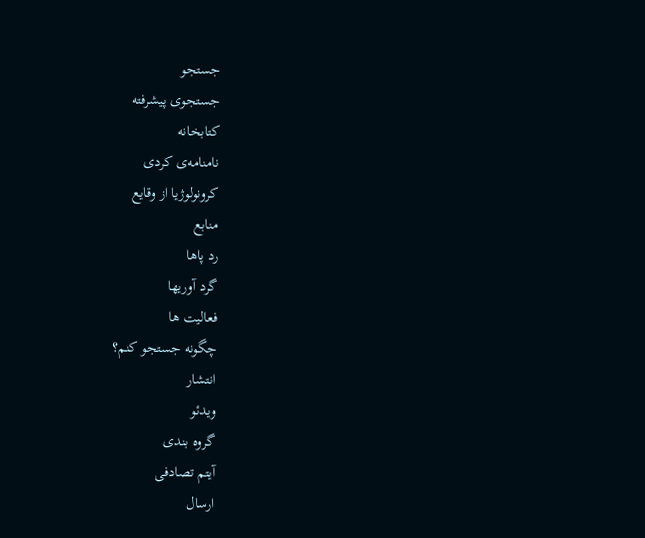جستجو
جستجوی پیشرفته
کتابخانه
نامنامەی کردی
کرونولوژیا از وقایع
منابع
رد پاها
گرد آوریها
فعالیت ها
چگونه جستجو کنم؟
انتشار
ویدئو
گروه بندی
آیتم تصادفی
ارسال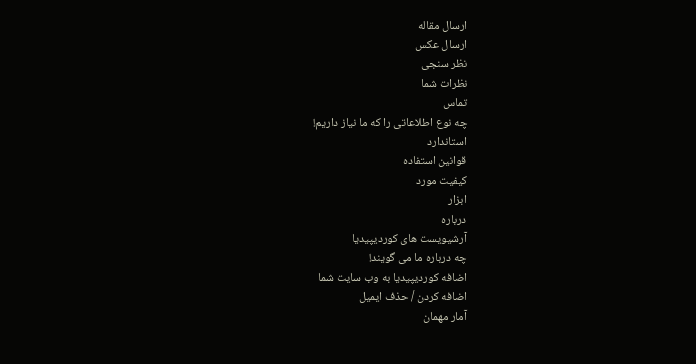ارسال مقاله
ارسال عکس
نظر سنجی
نظرات شما
تماس
چه نوع اطلاعاتی را که ما نیاز داریم!
استاندارد
قوانین استفادە
کیفیت مورد
ابزار
درباره
آرشیویست های کوردیپیدیا
چه درباره ما می گویند!
اضافه کوردیپیدیا به وب سایت شما
اضافه کردن / حذف ایمیل
آمار مهمان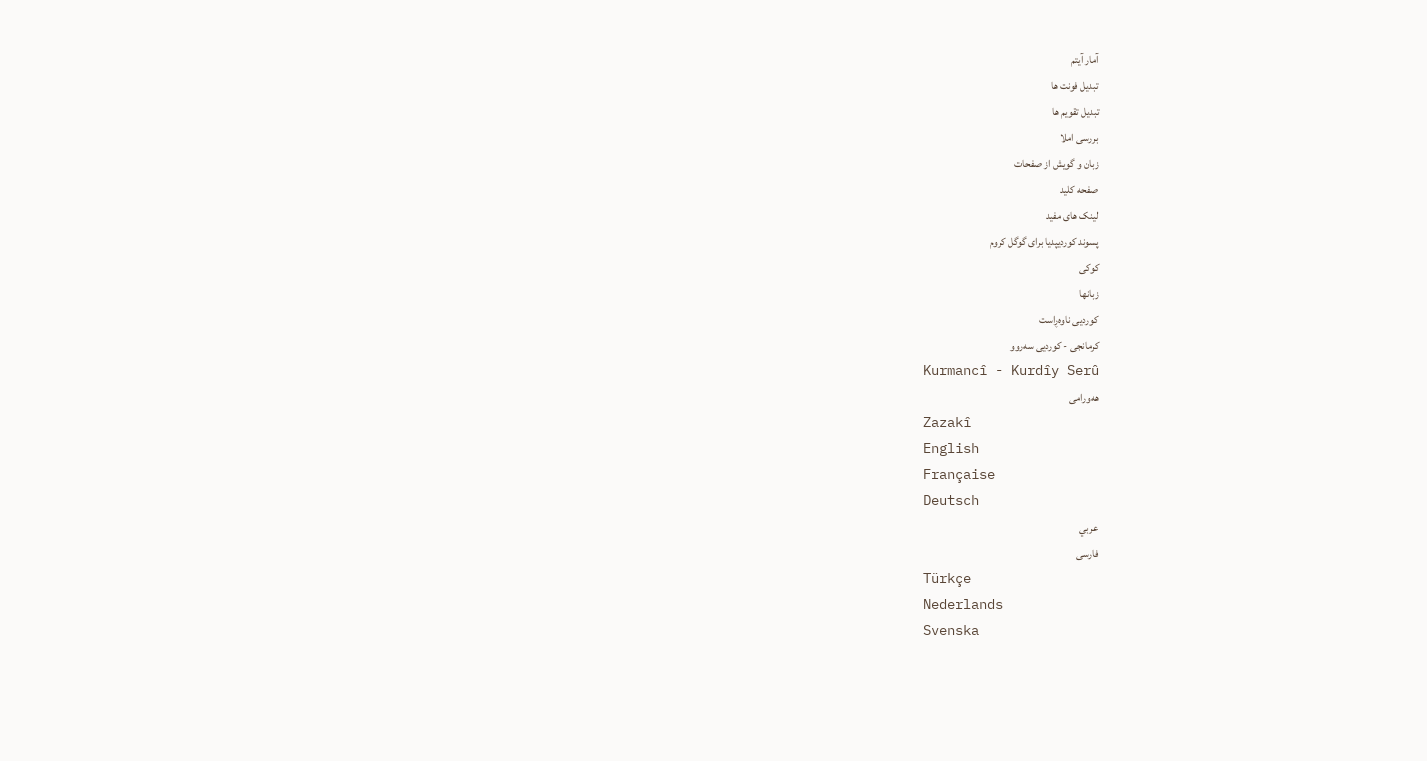آمار آیتم
تبدیل فونت ها
تبدیل تقویم ها
بررسی املا
زبان و گویش از صفحات
صفحه کلید
لینک های مفید
پسوند کوردیپدیا برای گوگل کروم
کوکی
زبانها
کوردیی ناوەڕاست
کرمانجی - کوردیی سەروو
Kurmancî - Kurdîy Serû
هەورامی
Zazakî
English
Française
Deutsch
عربي
فارسی
Türkçe
Nederlands
Svenska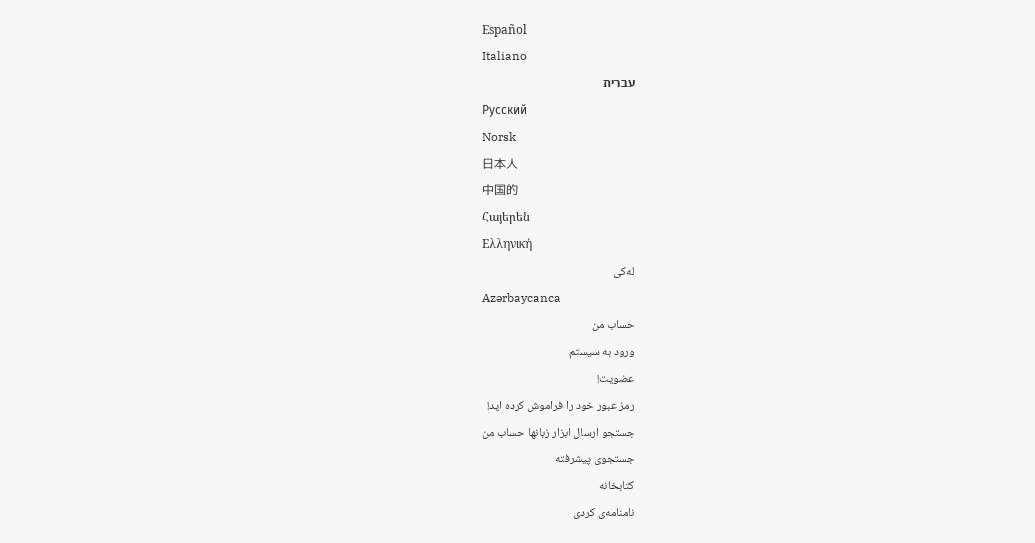Español
Italiano
עברית
Pусский
Norsk
日本人
中国的
Հայերեն
Ελληνική
لەکی
Azərbaycanca
حساب من
ورود به سیستم
عضویت!
رمز عبور خود را فراموش کرده اید!
جستجو ارسال ابزار زبانها حساب من
جستجوی پیشرفته
کتابخانه
نامنامەی کردی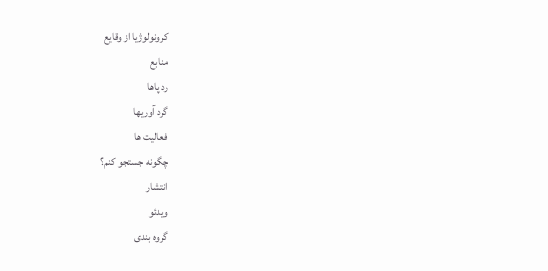کرونولوژیا از وقایع
منابع
رد پاها
گرد آوریها
فعالیت ها
چگونه جستجو کنم؟
انتشار
ویدئو
گروه بندی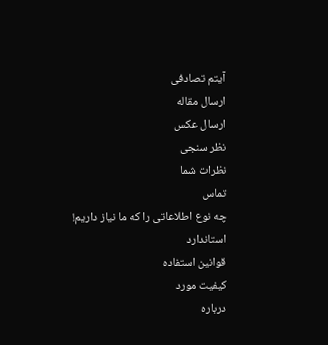آیتم تصادفی
ارسال مقاله
ارسال عکس
نظر سنجی
نظرات شما
تماس
چه نوع اطلاعاتی را که ما نیاز داریم!
استاندارد
قوانین استفادە
کیفیت مورد
درباره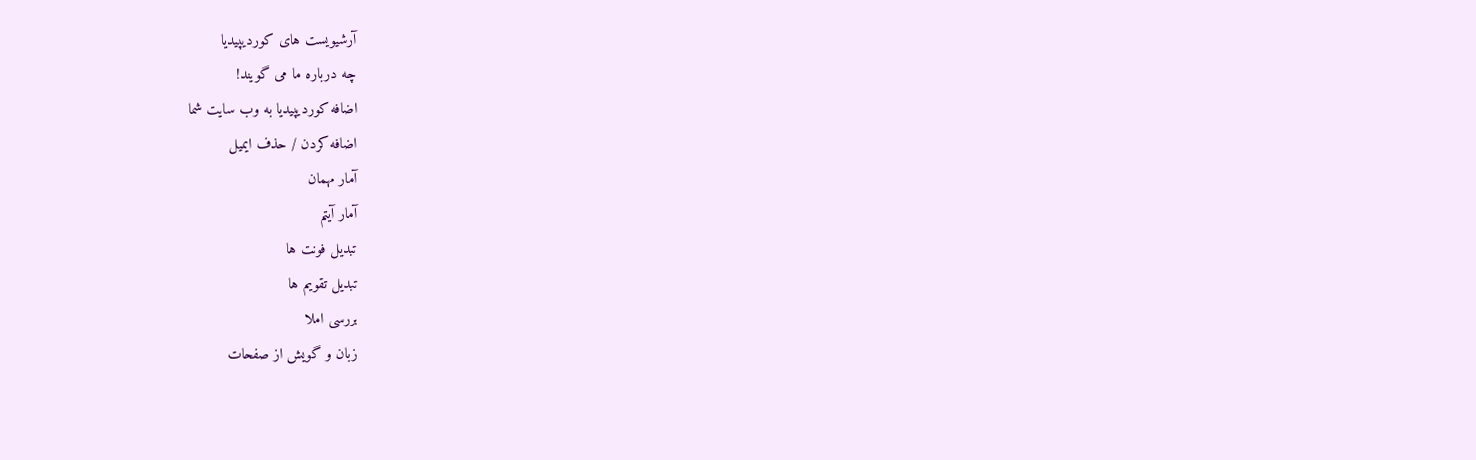آرشیویست های کوردیپیدیا
چه درباره ما می گویند!
اضافه کوردیپیدیا به وب سایت شما
اضافه کردن / حذف ایمیل
آمار مهمان
آمار آیتم
تبدیل فونت ها
تبدیل تقویم ها
بررسی املا
زبان و گویش از صفحات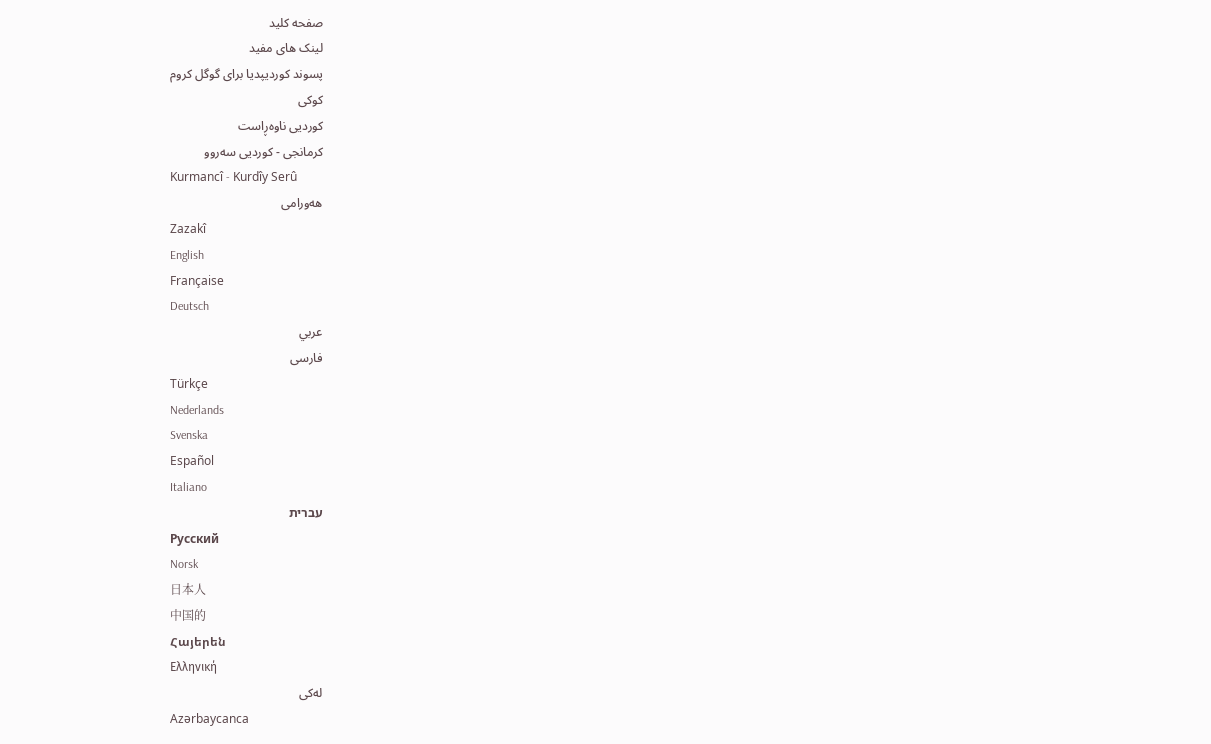صفحه کلید
لینک های مفید
پسوند کوردیپدیا برای گوگل کروم
کوکی
کوردیی ناوەڕاست
کرمانجی - کوردیی سەروو
Kurmancî - Kurdîy Serû
هەورامی
Zazakî
English
Française
Deutsch
عربي
فارسی
Türkçe
Nederlands
Svenska
Español
Italiano
עברית
Pусский
Norsk
日本人
中国的
Հայերեն
Ελληνική
لەکی
Azərbaycanca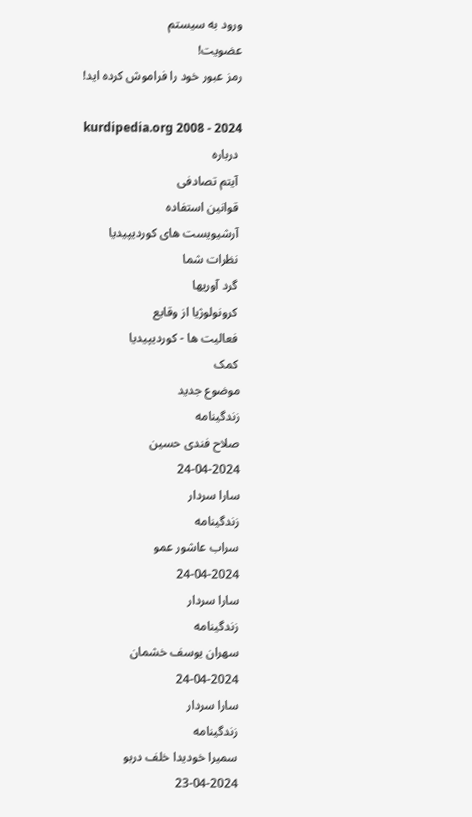ورود به سیستم
عضویت!
رمز عبور خود را فراموش کرده اید!

 kurdipedia.org 2008 - 2024
 درباره
 آیتم تصادفی
 قوانین استفادە
 آرشیویست های کوردیپیدیا
 نظرات شما
 گرد آوریها
 کرونولوژیا از وقایع
 فعالیت ها - کوردیپیدیا
 کمک
موضوع جدید
زندگینامە
صلاح فندی حسین
24-04-2024
سارا سردار
زندگینامە
سراب عاشور عمو
24-04-2024
سارا سردار
زندگینامە
سهران یوسف خشمان
24-04-2024
سارا سردار
زندگینامە
سمیرا خودیدا خلف دربو
23-04-2024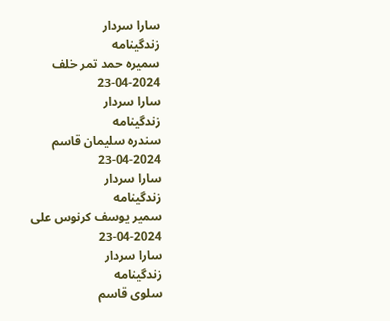سارا سردار
زندگینامە
سمیرە حمد تمر خلف
23-04-2024
سارا سردار
زندگینامە
سندرە سلیمان قاسم
23-04-2024
سارا سردار
زندگینامە
سمیر یوسف کرنوس علی
23-04-2024
سارا سردار
زندگینامە
سلوی قاسم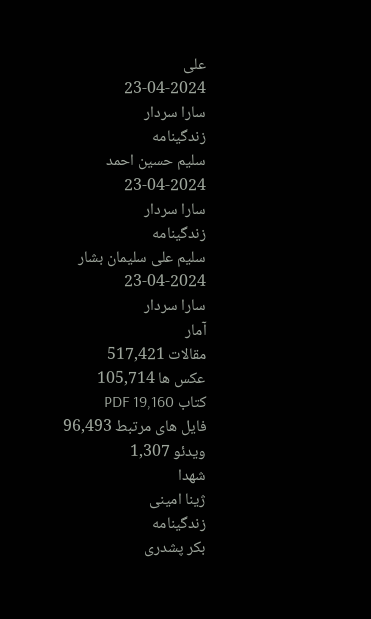علی
23-04-2024
سارا سردار
زندگینامە
سلیم حسین احمد
23-04-2024
سارا سردار
زندگینامە
سلیم علی سلیمان بشار
23-04-2024
سارا سردار
آمار
مقالات 517,421
عکس ها 105,714
کتاب PDF 19,160
فایل های مرتبط 96,493
ویدئو 1,307
شهدا
ژینا امینی
زندگینامە
بکر پشدری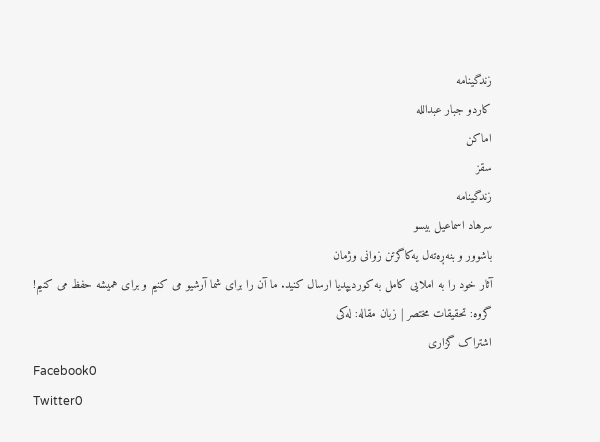زندگینامە
کاردو جبار عبدالله
اماکن
سقز
زندگینامە
سرهاد اسماعیل بیسو
باشوور و بنەڕەتەل یەکاگرتن زوانی وژمان
آثار خود را به املایی کامل به کوردیپدیا ارسال کنید. ما آن را برای شما آرشیو می کنیم و برای همیشه حفظ می کنیم!
گروه: تحقیقات مختصر | زبان مقاله: لەکی
اشتراک گزاری
Facebook0
Twitter0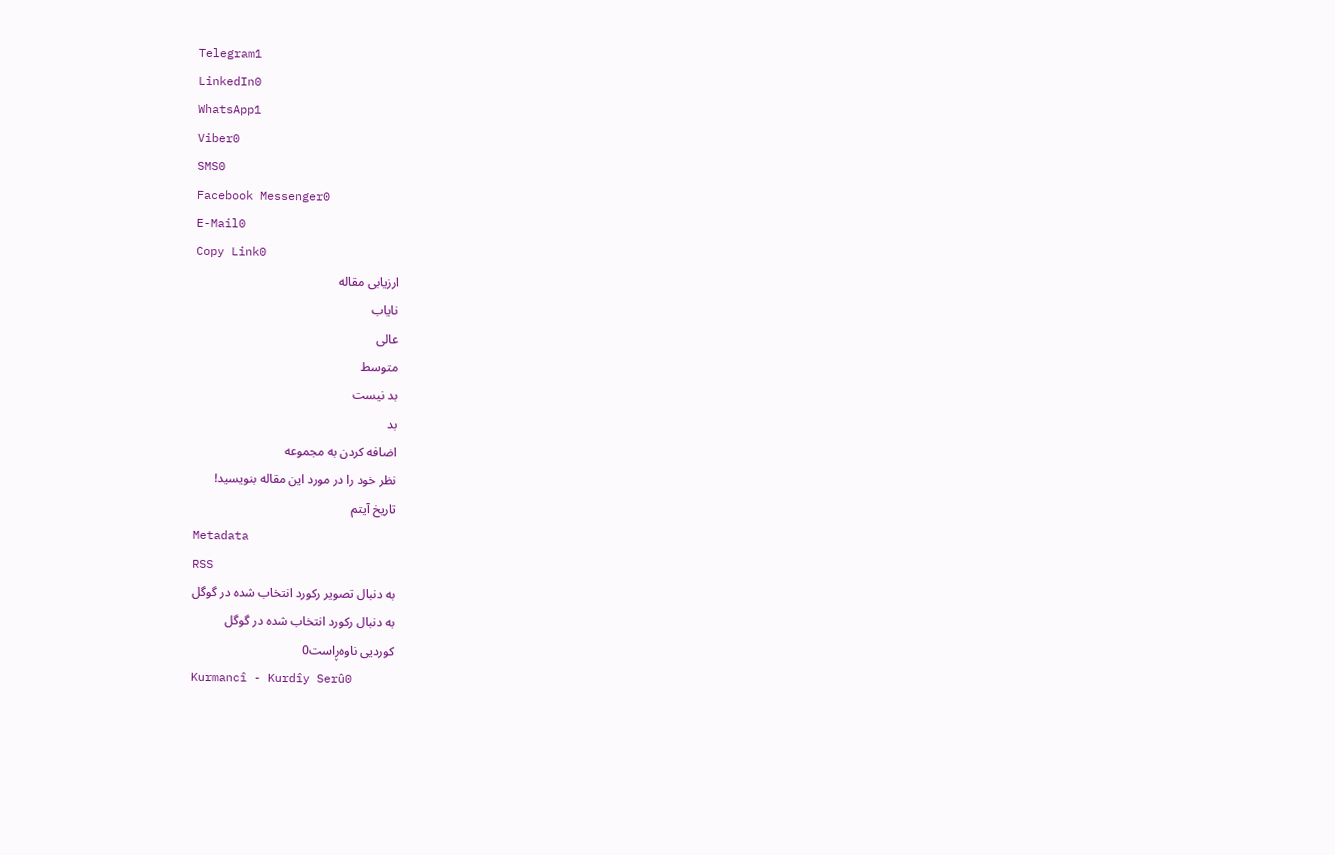Telegram1
LinkedIn0
WhatsApp1
Viber0
SMS0
Facebook Messenger0
E-Mail0
Copy Link0
ارزیابی مقالە
نایاب
عالی
متوسط
بد نیست
بد
اضافه کردن به مجموعه
نظر خود را در مورد این مقاله بنویسید!
تاریخ آیتم
Metadata
RSS
به دنبال تصویر رکورد انتخاب شده در گوگل
به دنبال رکورد انتخاب شده در گوگل
کوردیی ناوەڕاست0
Kurmancî - Kurdîy Serû0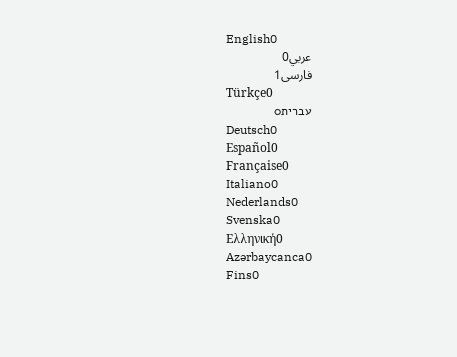English0
عربي0
فارسی1
Türkçe0
עברית0
Deutsch0
Español0
Française0
Italiano0
Nederlands0
Svenska0
Ελληνική0
Azərbaycanca0
Fins0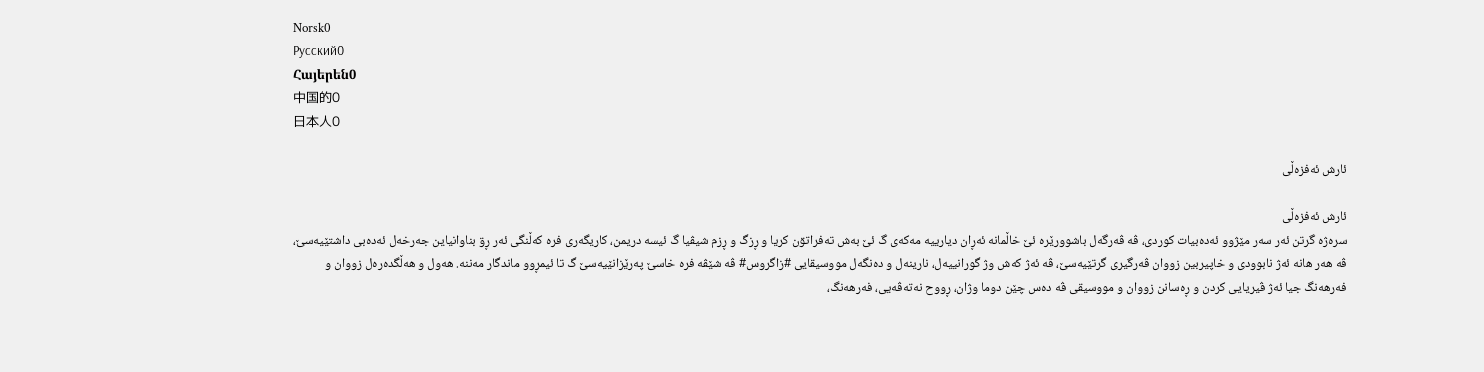Norsk0
Pусский0
Հայերեն0
中国的0
日本人0

ئارش ئەفزەڵی

ئارش ئەفزەڵی
سرەژە گرتن ئەر سەر مێژوو ئەدەبیات کوردی، ڤە ڤەرگەل باشوورێرە ئێ خاڵمانە ئەڕان دیارییە مەکەی گ ئێ بەش تەفراتۊن کریا و ڕزگ و ڕزم شیڤیا گ ئیسە دریمن، کاریگەری فرە کەڵنگی ئەر ڕۊ بناوانیاین جەرخەل ئەدەبی داشتێیەسێ، ڤە هەر هانە ئەژ نابوودی و خاپیربین زووان ڤەرگیری گرتێیەسێ، ڤە ئەژ کەش وژ گورانییەل، نارینەل و دەنگەل مووسیقایی #زاگروس# ڤە شێڤە فرە خاسێ پەرێزانێیەسێ گ تا ئیمڕوو ماندگار مەننە. هەول و هەڵگدەرەل زووان و فەرهەنگ جیا ئەژ ڤیریایی کردن و ڕەسانن زووان و مووسیقی ڤە دەس چێن دوما وژان، ڕووح نەتەڤەیی، فەرهەنگ،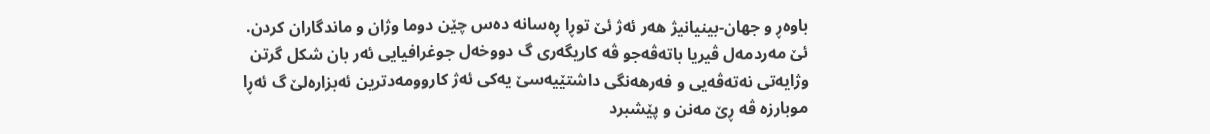باوەڕ و جهان-بینیانیژ هەر ئەژ ئێ توڕا ڕەسانە دەس چێن دوما وژان و ماندگاران کردن.
ئێ مەردمەل ڤیریا باتەڤەجو ڤە کاریگەری گ دووخەل جوغرافیایی ئەر بان شکل گرتن وژایەتی نەتەڤەیی و فەرهەنگی داشتێیەسێ یەکی ئەژ کاروومەدترین ئەبزارەلێ گ ئەڕا موبارزە ڤە ڕێ مەنن و پێشبرد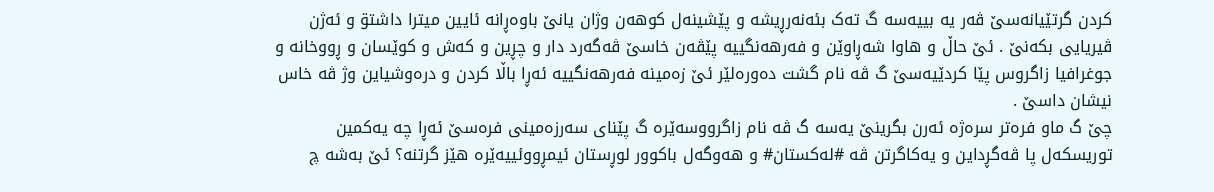کردن گرتێیانەسێ ڤەر یە بییەسە گ تەک بئەنەرڕیشە و پێشینەل کوهەن وژان یانێ باوەڕانە ئایین میترا داشتۊ و ئەژن ڤیریایی بکەنێ . ئێ حاڵ و هاوا شەڕاوێن و فەرهەنگییە پێڤەن خاسێ ڤە‌گەرد دار و چڕین و کەش و کوێسان و ڕووخانە و جوغرافیا زاگروس پێا کردێیەسێ گ ڤە نام گشت دەورەلێر ئێ زەمینە فەرهەنگییە ئەڕا باڵا کردن و درەوشیاین وژ ڤە خاس نیشان داسێ .
چێ گ ماو فرەتر سرەژە ئەرن بگرینێ یەسە گ ڤە نام زاگرووسەێرە گ پێنای سەرزەمینی فرەسێ ئەڕا چە یەکمین توریسکەل پا ڤەگڕداین و یەکاگرتن ڤە #لەکستان# و هەوگەل باکوور لوڕستان ئیمڕووئییەێرە هێز گرتنە؟ ئێ بەشە چ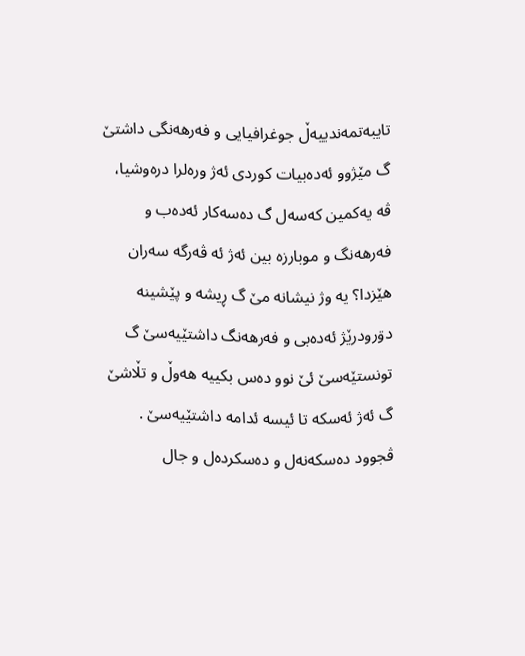تایبەتمەندییەڵ جوغرافیایی و فەرهەنگی داشتێ گ مێژوو ئەدەبیات کوردی ئەژ ورەلرا درەوشیا، ڤە یەکمین کەسەل گ دەسەکار ئەدەب و فەرهەنگ و موبارزە بین ئەژ ئە ڤەرگە سەران هێزدا؟ یە وژ نیشانە مێ گ ڕیشە و پێشینە دۊرودرێژ ئەدەبی و فەرهەنگ داشتێیەسێ گ تونستێەسێ ئێ نوو دەس بکییە هەوڵ و تڵاشێ گ ئەژ ئەسکە تا ئیسە ئدامە داشتێیەسێ . ڤجوود دەسکەنەل و دەسکردەل و جال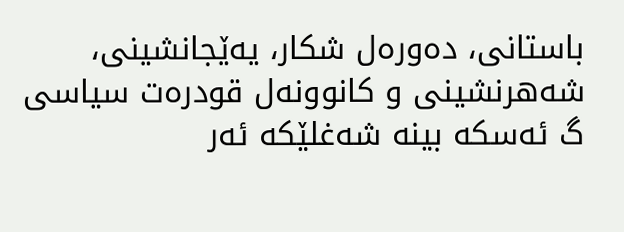باستانی، دەورەل شکار، یەێجانشینی، شەهرنشینی و کانوونەل قودرەت سیاسی گ ئەسکە بینە شەغلێکە ئەر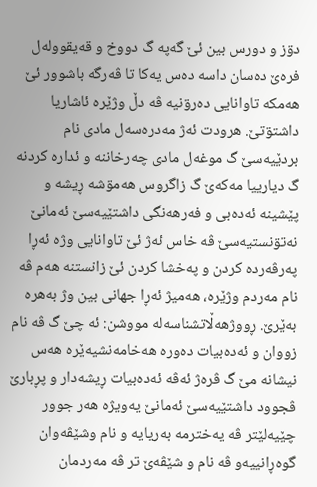دۊز و دورس بین ئێ گەپە گ دووخ و قەیقوولەل فرەێ دەسان داسە دەس یەکا تا ڤەرگە باشوور ئێ هەمکە تاوانایی دەرۊنیە ڤە دڵ وژێرە ئاشاریا داشتۊتێ. هرودت ئەژ مەدرەسەل مادی نام بردێیەسێ گ موغەل مادی چەرخاننە و ئدارە کردنە گ دیارییا مەکەێ گ زاگروس هەمۊشە ڕیشە و پێشینە ئەدەبی و فەرهەنگی داشتێیەسێ ئەمانێ نەتۊنستیەسێ ڤە خاس ئەژ ئێ تاوانایی وژە ئەڕا پەرڤەردە کردن و پەخشا کردن ئێ زانستنە هەم ڤە نام مەردم وژێرە، هەمیژ ئەڕا جهانی بین وژ بەهرە بەێرێ. ڕووژهەڵاتشناسەلە مووشن: ئە چێ گ ڤە نام زووان و ئەدەبیات دەورە هەخامەنشیەێرە هەس نیشانە مێ گ ڤرەژ ئەڤە ئەدەبیات ڕیشەدار و پڕبارێ ڤجوود داشتێیەسێ ئەمانێ یەویژە هەر جوور چێیەلێتر ڤە یەخترمە بەریایە و نام وشێڤەوان گوەڕانییەو ڤە نام و شێڤەێ تر ڤە مەردمان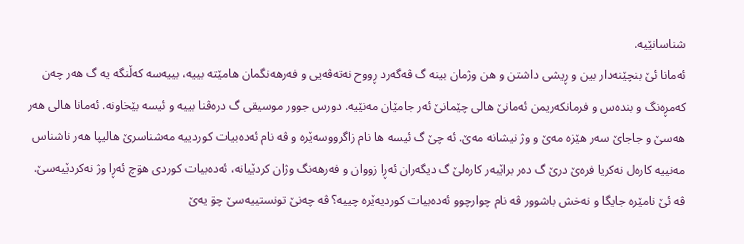شناسانێیە.
ئەمانا ئێ بنچێنەدار بین و ڕیشی داشتن و هن وژمان بینە گ ڤەگەرد ڕووح نەتەڤەیی و فەرهەنگمان هامێتە بییە، بییەسە کەڵنگە یە گ هەر چەن کەمڕەنگ و بندەس و فرمانکەریمن ئەمانێ هالی چێمانێ ئەر جامێان مەنێیە. دورس جوور موسیقی گ درەڤنا بییە و ئیسە بێخاونە. ئەمانا هالی هەر هەسێ و جاجاێ سەر هێزە مەێ و وژ نیشانە مەێ. ئە چێ گ ئیسە ها نام زاگرووسەێرە و ڤە نام ئەدەبیات کوردییە مەشناسرێ هالیپا هەر ناشناس مەنییە کارەل نەکریا فرەێ درێ گ دەر براێبەر کارەلێ گ دیگەران ئەڕا زووان و فەرهەنگ وژان کردێیانە، ئەدەبیات کوردی هۊچ ئەڕا وژ نەکردێیەسێ.
ڤە ئێ نامێرە جایگا و نەخش باشوور ڤە نام چوارچوو ئەدەبیات کوردیەێرە چییە؟ ڤە چەنێ تونستییەسێ چۊ یەێ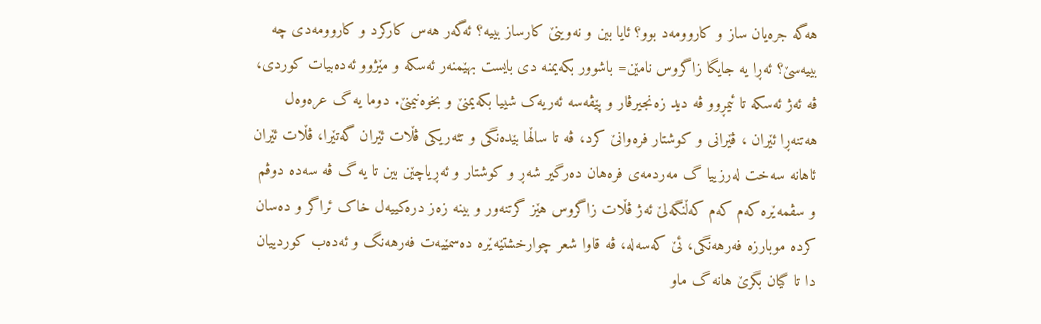هەگە جرەیان ساز و کاروومەد بوو؟ ئایا بین و نەوینێ کارساز بییە؟ ئەگەر هەس کارکرد و کاروومەدی چە بییەسێ؟ ئەڕا یە جایگا زاگروس نامێن= باشوور بکەیمنە دی بایست بهێمنەر ئەسکە و مێژوو ئەدەبیات کوردی، ڤە ئەژ ئەسکە تا ئیمڕوو ڤە دید زەنجیرڤار و پێڤەسە ئەریەک شییا بکەیمنێ و بخوەنیمنێ. دوما یە گ عرەوەل هەتنەڕا ئێران ، ڤێرانی و کوشتار فرەوانێ کرد، ڤە تا ساڵها بێدەنگی و تئەریکی ڤڵات ئێران گەتێرا، ڤڵات ئێران ئاهانە سەخت لەرزییا گ مەردمەی فرەهان دەرگیر شەڕ و کوشتار و ئەڕیاچێن بین تا یە گ ڤە سەدە دوڤم و سڤمەێرە کەم کەم کەڵنگەلێ ئەژ ڤڵات زاگروس هێز گرتنەور و بینە زەز درەکییەل خاک ئراگر و دەسان کردە موبارزە فەرهەنگی، ئێ کەسەلە، ڤە قاوا شعر چوارخشتێەێرە دەسمێیەت فەرهەنگ و ئەدەب کوردییان دا تا گیان بگرێ هانە گ ماو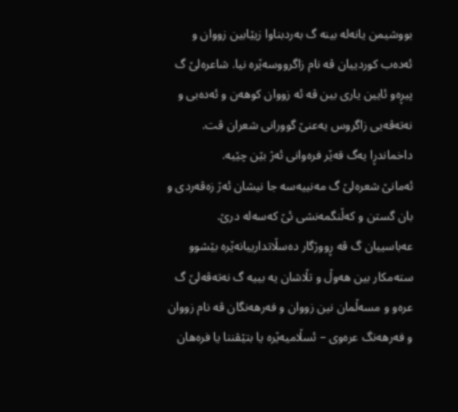بووشیمن یانەلە بینە گ بەردبناوا زیێابین زووان و ئەدەب کوردییان ڤە نام زاگرووسەێرە نیا. شاعرەلێ گ پیڕەو ئایین یاری بین ڤە ئە زووان کوهەن و ئەدەبی و نەتەڤەیی زاگروس یەعنێ گوورانی شعران ڤت. داخماندڕا یەگ قەێر فرەوانی ئەژ بێن چێیە.
ئەمانێ شعرەلێ گ مەنییەسە جا نیشان ئەژ زەڤەردی و بان گستن و کەڵنگمەنشی ئێ کەسەلە درێ.
عەباسییان گ ڤە ڕووژگار دەسڵاتدارییانەێرە بێشوو ستەمکار بین هەوڵ و تڵاشان یە بییە گ نەتەڤەلێ گ عرەو و مسەڵمان نین زووان و فەرهەنگان ڤە نام زووان و فەرهەنگ عرەوی – ئسڵامیەێرە یا بتێڤننا یا فرەهان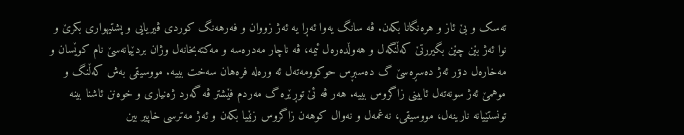تەسک و بێ ئاز و هرەنگانا بکەن. ڤە سانگ یەوا ئەڕا یە ئەژ زووان و فەرهەنگ کوردی ڤیریایی و پشتیهواری بکرێ و نوا ئەژ بێن چێن بگیررتێ کەڵنگەل و هەوڵدەرەل ئیمە، ڤە ناچار مەدرەسە و مەکتەبخانەل وژان بردێیانەسێ نام کوێسان و مەخارەل دۊر ئەژ دەسڕەسێ گ دەسبڕس حوکوومەتەل ئە ورەلە فرەهان سەخت بییە. مووسیقی بەش کەڵنگ و موهمێ ئەژ سونەتەل ئایینی زاگروس بییە. هەر ڤە ئێ توڕێرە گ مەردم فێشتر ڤە گەرد ژەنیاری و خوەنن ئاشنا بینە تونستێیانە نارینەل، مووسیقی، نەغمەل و نەوال کوهەن زاگروس زنێیا بکەن و ئەژ مەترسی خاپیر بین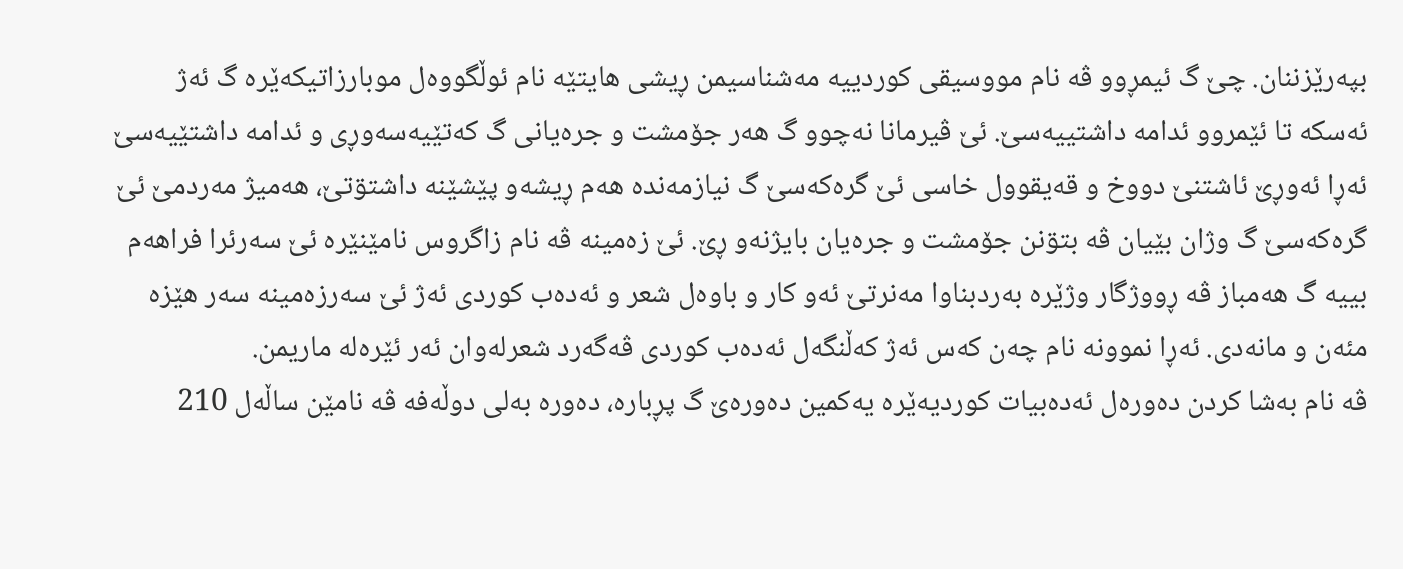بپەرێزننان. چێ گ ئیمڕوو ڤە نام مووسیقی کوردییە مەشناسیمن ڕیشی هایتێە نام ئوڵگووەل موبارزاتیکەێرە گ ئەژ ئەسکە تا ئێمروو ئدامە داشتییەسێ. ئێ ڤیرمانا نەچوو گ هەر جۆمشت و جرەیانی گ کەتێیەسەوڕی و ئدامە داشتێیەسێ ئەڕا ئەوڕێ ئاشتنێ دووخ و قەیقوول خاسی ئێ گرەکەسێ گ نیازمەندە هەم ڕیشەو پێشێنە داشتۊتێ، هەمیژ مەردمێ ئێ گرەکەسێ گ وژان بێیان ڤە بتۊنن جۆمشت و جرەیان بایژنەو ڕێ. ئێ زەمینە ڤە نام زاگروس نامێنێرە ئێ سەرئرا فراهەم بییە گ هەمباز ڤە ڕووژگار وژێرە بەردبناوا مەنرتێ ئەو کار و باوەل شعر و ئەدەب کوردی ئەژ ئێ سەرزەمینە سەر هێزە مئەن و مانەدی. ئەڕا نموونە نام چەن کەس ئەژ کەڵنگەل ئەدەب کوردی ڤەگەرد شعرلەوان ئەر ئێرەلە ماریمن.
ڤە نام بەشا کردن دەورەل ئەدەبیات کوردیەێرە یەکمین دەورەێ گ پڕبارە، دەورە بەلی دوڵەفە ڤە نامێن ساڵەل 210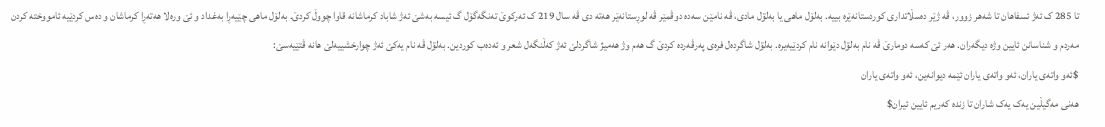تا 285 ک ئەژ ئسفاهان تا شەهر زوور، ڤە ژێر دەسڵاتداری کوردستانەێرە بییە. بەلۆل ماهی یا بەلۊل مادی، ڤە نامێن سەدە دوڤمێر ڤە لوڕستانەێر هەتە دی ڤە سال 219 ک ئەرکوێ تەنگەگۆل گ ئیسە بەشێ ئەژ شاباد کرماشانە قاوا چووڵ کردێ. بەلۆل ماهی چێیەڕا بەغداد و ئێ ورەلا هەتەڕا کرماشان و دەس کردێیە ئامووختە کردن مەردم و شناسانن ئایین وژە دیگەران. هەر ئێ کەسە دومارێ ڤە نام بەلۊل دێوانە نام کردێیەیرە. بەلۊل شاگردەل فرەی پەرڤەردە کردێ گ هەم وژ هەمیژ شاگردلێ ئەژ کەڵنگەل شعر و ئەدەب کوردین. بەلۊل ڤە نام یەکێ ئەژ چوارخشییەلێ هانە ڤتێیەسێ:
$ئەو واتەی یاران، ئەو واتەی یاران ئێمە دیوانەین، ئەو واتەی یاران
هەنی مەگیڵین یەک یەک شاران تا زندە کەریم ئایین ئیران$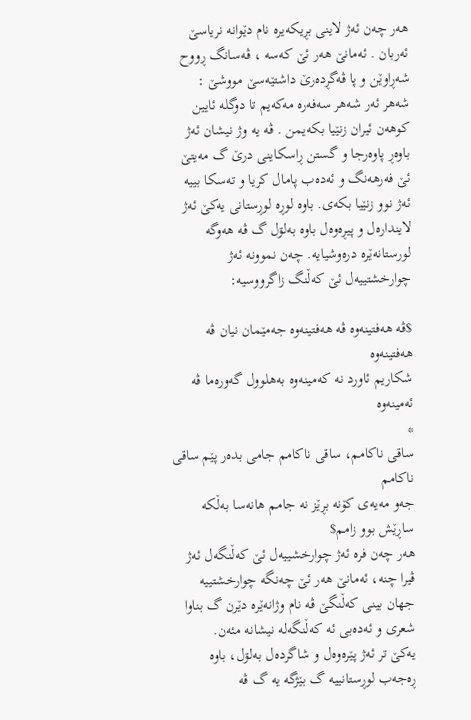هەر چەن ئەژ لاینی بڕیکەیرە نام دێوانە نریاسێ ئەربان . ئەمانێ هەر ئێ کەسە ، ڤەسانگ ڕووح شەڕاوێن و پا ڤەگڕدەرێ داشتێەسێ مووشێ : شەهر ئەر شەهر سەفەرە مەکەیم تا دوگلە ئایین کوهەن ئیران زنێیا بکەیمن . ڤە یە وژ نیشان ئەژ باوەڕ پاوەرجا و گستن ڕاسکاینی درێ گ مەیتێ ئێ فەرهەنگ و ئەدەب پامال کریا و تەسکا بییە ئەژ نوو زنێیا بکەی. باوە لوڕە لوڕستانی یەکێ ئەژ لایندارەل و پیڕەوەل باوە بەلۊل گ ڤە هەوگە لورستانەێرە درەوشیایە. چەن نموونە ئەژ چوارخشتییەل ئێ کەڵنگ زاگرووسیە:

$ڤە هەفتینەوە ڤە هەفتینەوە جەمێمان نیان ڤە هەفتینەوە
شکاریم ئاورد نە کەمینەوە بەهلوول گەورەما ڤە ئەمینەوە
*
ساقی ناکامم، ساقی ناکامم جامی بدەر پێم ساقی ناکامم
جەو مەیەی کۆنە بڕێز نە جامم هانەسا بەڵکە ساڕێش بوو زامم$
هەر چەن فرە ئەژ چوارخشییەل ئێ کەڵنگەل ئەژ ڤیرا چنە، ئەمانێ هەر ئێ چەنگە چوارخشتییە جهان بینی کەڵنگێ ڤە نام وژانەێرە دێرن گ بناوا شعری و ئەدەبی ئە کەڵنگەلە نیشانە مئەن.
یەکێ تر ئەژ پێرەوەل و شاگردەل بەلۊل، باوە ڕەجەب لوڕستانییە گ بێژگە یە گ ڤە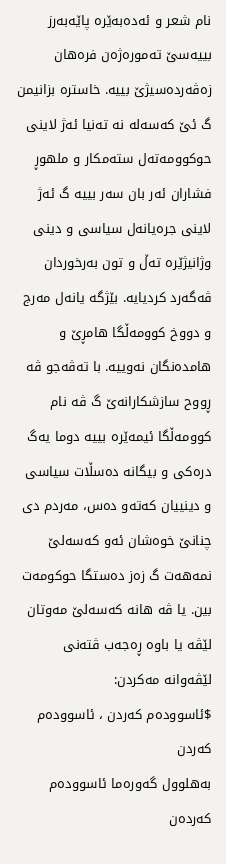نام شعر و ئەدەبەێرە پاێەبەرز بییەسێ تەمورەژەن فرەهان زەڤەردەسیژێ بییە. خاسترە بزانیمن گ ئێ کەسەلە نە تەنیا ئەژ لاینی حوکوومەتەل ستەمکار و ملهوڕ فشاران ئەر بان سەر بییە گ ئەژ لاینی جرەیانەل سیاسی و دینی وژانیژێرە تەڵ و تون بەرخوردان ڤەگەرد کردیایە. بێژگە یانەل مەرج و دووخ کوومەڵگا هامڕێ و هامدەنگان نەوییە. با تەڤەجو ڤە ڕووح سازشکارانەێ گ ڤە نام کوومەڵگا ئیمەێرە بییە دوما یەگ درەکی و بیگانە دەسڵات سیاسی و دینییان کەتەو دەس، مەردم دی چنانێ خوەشان ئەو کەسەلێ نمەهەت گ زەز دەستگا حوکومەت بین. یا ڤە هانە کەسەلێ مەوتان لێڤە یا باوە ڕەجەب ڤتەنی لێڤەوانە مەکردن:
$ئاسوودەم کەردن ، ئاسوودەم کەردن
بەهلوول گەورەما ئاسوودەم کەردەن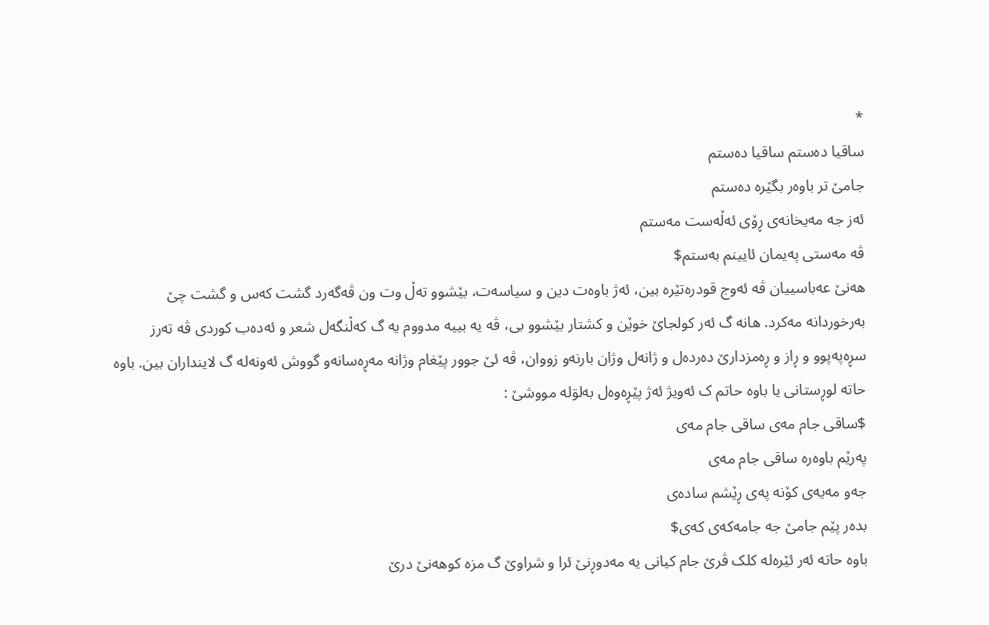*
ساقیا دەستم ساقیا دەستم
جامێ تر باوەر بگێرە دەستم
ئەز جە مەیخانەی ڕۆی ئەڵەست مەستم
ڤە مەستی پەیمان ئایینم بەستم$
هەنێ عەباسییان ڤە ئەوج قودرەتێرە بین، ئەژ باوەت دین و سیاسەت، بێشوو تەڵ وت ون ڤەگەرد گشت کەس و گشت چێ بەرخوردانە مەکرد. هانە گ ئەر کولجاێ خوێن و کشتار بێشوو بی، ڤە یە بییە مدووم یە گ کەڵنگەل شعر و ئەدەب کوردی ڤە تەرز سڕەپەپوو و ڕاز و ڕەمزدارێ دەردەل و ژانەل وژان بارنەو زووان، ڤە ئێ جوور پێغام وژانە مەڕەسانەو گووش ئەونەلە گ لاینداران بین. باوە حاتە لوڕستانی یا باوە حاتم ک ئەویژ ئەژ پێڕەوەل بەلۊلە مووشێ :
$ساقی جام مەی ساقی جام مەی
پەرێم باوەرە ساقی جام مەی
جەو مەیەی کۆنە پەی ڕێشم سادەی
بدەر پێم جامێ جە جامەکەی کەی$
باوە حاتە ئەر ئێرەلە کلک ڤرێ جام کیانی یە مەدوڕنێ ئرا و شراوێ گ مزە کوهەنێ درێ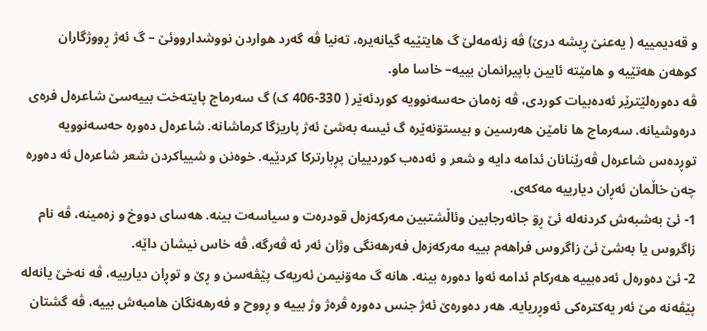و قەدیمییە ( یەعنێ ڕیشە درێ) ڤە زئەمەلێ گ هایتێیە گیانەیرە، تەنیا ڤە گەرد هواردن نووشدارووئێ – گ ئەژ ڕووژگاران کوهەن هەتێیە و هامێتە ئایین باپیرانمان بییە– خاسا ماو.
ڤە دەورەلێترێر ئەدەبیات کوردی، ڤە زەمان حەسەنوویە کوردئەێر ( 330-406 ک) گ سەرماج پایتەخت بییەسێ شاعرەل فرەی درەوشیانە. سەرماج ها نامێن هەرسین و بیستۊنەێرە گ ئیسە بەشێ ئەژ پاریزگا کرماشانە. شاعرەل دەورە حەسەنوویە توڕدەس شاعرەل ڤەرێنانان ئدامە دایە و شعر و ئەدەب کوردییان پڕبارترکا کردێیە. خوەنن و شییاکردن شعر شاعرەل ئە دەورە چەن خاڵمان ئەڕان دیارییە مەکەی.
1- ئێ بەشبەش کردنەلە ئێ ڕۊ جائەرجابین وئاڵشتبین مەرکەزەل قودرەت و سیاسەت بینە. هەسای دووخ و زەمینە، ڤە نام زاگروس یا بەشێ ئێ زاگروس فراهەم بییە مەرکەزەل فەرهەنگی وژان ئەر ئە ڤەرگە، ڤە خاس نیشان داێە.
2- ئێ دەورەل ئەدەبییە هەرکام ئدامە ئەوا دەورە بینە. هانە گ مەۊنیمن ئەریەک پێڤەسن و ڕێ و توڕان دیارییە، ڤە نەخێ یانەلە پێڤەنە مێ ئەر یەکترەکی ئەوڕریایە. هەر دەورەێ ئەژ جنس دەورە ڤرەژ وژ بییە و ڕووح و فەرهەنگان هامبەش بییە، ڤە گشتان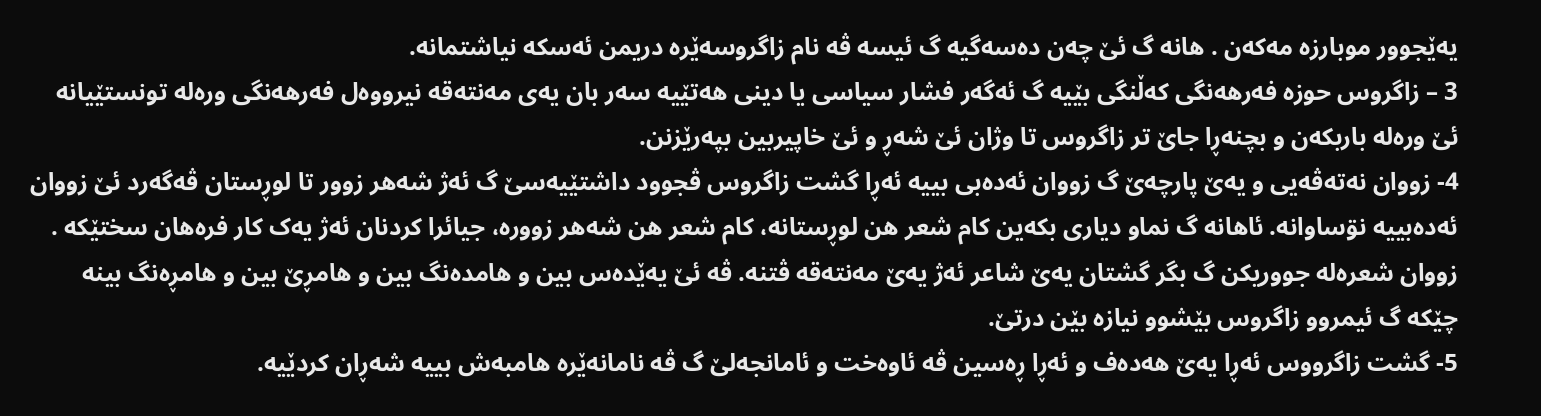یەێجوور موبارزە مەکەن . هانە گ ئێ چەن دەسەگیە گ ئیسە ڤە نام زاگروسەێرە دریمن ئەسکە نیاشتمانە.
3 – زاگروس حوزە فەرهەنگی کەڵنگی بێیە گ ئەگەر فشار سیاسی یا دینی هەتێیە سەر بان یەی مەنتەقە نیرووەل فەرهەنگی ورەلە تونستێیانە ئێ ورەلە باربکەن و بچنەڕا جاێ تر زاگروس تا وژان ئێ شەڕ و ئێ خاپیربین بپەرێزنن.
4- زووان نەتەڤەیی و یەێ پارچەێ گ زووان ئەدەبی بییە ئەڕا گشت زاگروس ڤجوود داشتێیەسێ گ ئەژ شەهر زوور تا لوڕستان ڤەگەرد ئێ زووان ئەدەبییە نۊساوانە. ئاهانە گ نماو دیاری بکەین کام شعر هن لوڕستانە، کام شعر هن شەهر زوورە، جیائرا کردنان ئەژ یەک کار فرەهان سختێکە . زووان شعرەلە جووریکن گ بگر گشتان یەێ شاعر ئەژ یەێ مەنتەقە ڤتنە. ڤە ئێ یەێدەس بین و هامدەنگ بین و هامڕێ بین و هامڕەنگ بینە چێکە گ ئیمروو زاگروس بێشوو نیازە بێن درتێ.
5- گشت زاگرووس ئەڕا یەێ هەدەف و ئەڕا ڕەسین ڤە ئاوەخت و ئامانجەلێ گ ڤە نامانەێرە هامبەش بییە شەڕان کردێیە.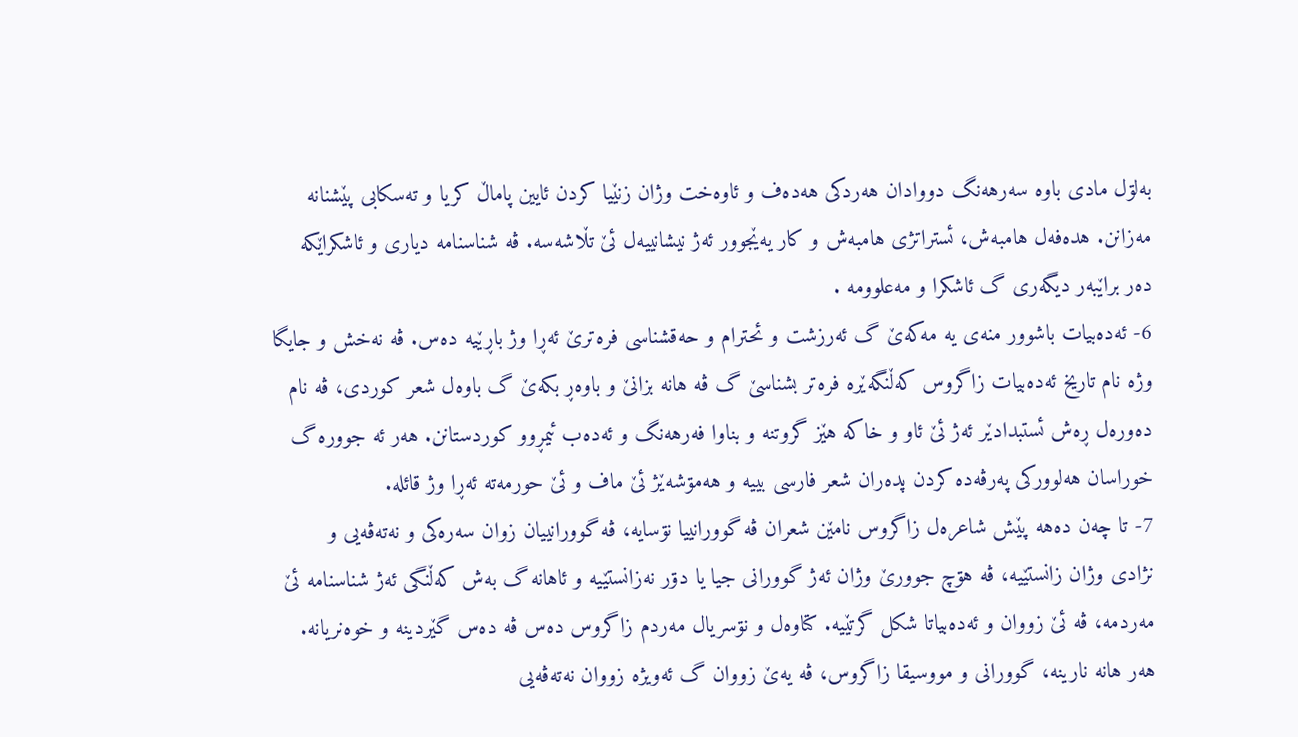بەلۊل مادی باوە سەرهەنگ دووادان هەردکی هەدەف و ئاوەخت وژان زنێیا کردن ئایین پاماڵ کریا و تەسکابی پێشنانە مەزانن. هدەفەل هامبەش، ئستراتژی هامبەش و کار یەێجوور ئەژ نیشانییەل ئێ تڵاشەسە. ڤە شناسنامە دیاری و ئاشکراێکە دەر براێبەر دیگەری گ ئاشکرا و مەعلوومە .
6- ئەدەبیات باشوور منەی یە مەکەێ گ ئەرزشت و ئحترام و حەقشناسی فرەترێ ئەڕا وژ باڕێیە دەس. ڤە نەخش و جایگا وژە نام تاریخ ئەدەبیات زاگروس کەڵنگەێرە فرەتر بشناسێ گ ڤە هانە بزانێ و باوەڕ بکەێ گ باوەل شعر کوردی، ڤە نام دەورەل ڕەش ئستبدادێر ئەژ ئێ ئاو و خاکە هێز گروتنە و بناوا فەرهەنگ و ئەدەب ئیمڕوو کوردستانن. هەر ئە جوورە گ خوراسان هەلوورکی پەرڤەدە کردن پدەران شعر فارسی بییە و هەمۊشەێژ ئێ ماف و ئێ حورمەتە ئەڕا وژ قائلە.
7- تا چەن دەهە پێش شاعرەل زاگروس نامێن شعران ڤە گوورانییا نۊسایە، ڤە گوورانییان زوان سەرەکی و نەتەڤەیی و نژادی وژان زانستێیە، ڤە هۊچ جوورێ وژان ئەژ گوورانی جیا یا دۊر نەزانستێیە و ئاهانە گ بەش کەڵنگی ئەژ شناسنامە ئێ مەردمە، ڤە ئێ زووان و ئەدەبیاتا شکل گرتێیە. کتاوەل و نۊسریال مەردم زاگروس دەس ڤە دەس گێردینە و خوەنریانە. هەر هانە نارینە، گوورانی و مووسیقا زاگروس، ڤە یەێ زووان گ ئەویژە زووان نەتەڤەیی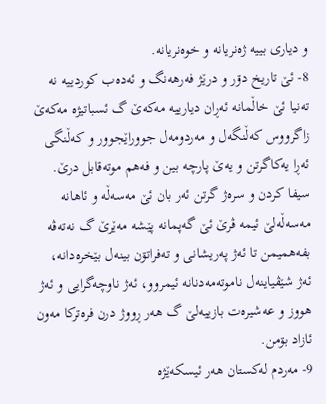و دیاری بییە ژەنریانە و خوەنریانە.
8- ئێ تاریخ دۊر و درێژ فەرهەنگ و ئەدەب کوردییە نە تەنیا ئێ خاڵمانە ئەڕان دیارییە مەکەێ گ ئسباتیژە مەکەێ زاگرووس کەڵنگەل و مەردومەل جووراێجوور و کەڵنگی ئەڕا یەکاگرتن و یەێ پارچە بین و فەهم موتەقابل درێ.
سیفا کردن و سرەژ گرتن ئەر بان ئێ مەسەڵە و ئاهانە مەسەڵەلێ ئیمە ڤرێ ئێ گەپمانە پێشە مەێرێ گ نەتەڤە بفەهمیمن تا ئەژ پەریشانی و تەفراتۊن بینەل بێخرەدانە، ئەژ شێڤیاینەل ناموتەمەدنانە ئیمروو، ئەژ ناوچەگرایی و ئەژ هووز و عەشیرەت بازییەلێ گ هەر ڕووژ درن فرەترکا مەون ئازاد بۊمن.
9- مەردم لەکستان هەر ئیسکەێژە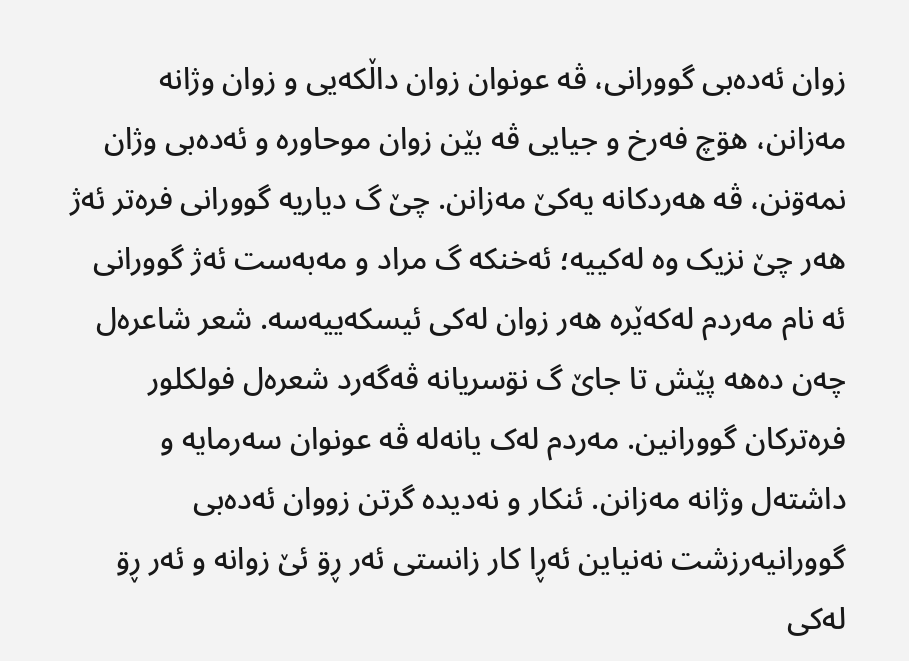زوان ئەدەبی گوورانی، ڤە عونوان زوان داڵکەیی و زوان وژانە مەزانن، هۊچ فەرخ و جیایی ڤە بێن زوان موحاورە و ئەدەبی وژان نمەۊنن، ڤە هەردکانە یەکێ مەزانن. چێ گ دیاریە گوورانی فرەتر ئەژ هەر چێ نزیک وە لەکییە؛ ئەخنکە گ مراد و مەبەست ئەژ گوورانی ئە نام مەردم لەکەێرە هەر زوان لەکی ئیسکەییەسە. شعر شاعرەل چەن دەهە پێش تا جاێ گ نۊسریانە ڤەگەرد شعرەل فولکلور فرەترکان گوورانین. مەردم لەک یانەلە ڤە عونوان سەرمایە و داشتەل وژانە مەزانن. ئنکار و نەدیدە گرتن زووان ئەدەبی گوورانیەرزشت نەنیاین ئەڕا کار زانستی ئەر ڕۊ ئێ زوانە و ئەر ڕۊ لەکی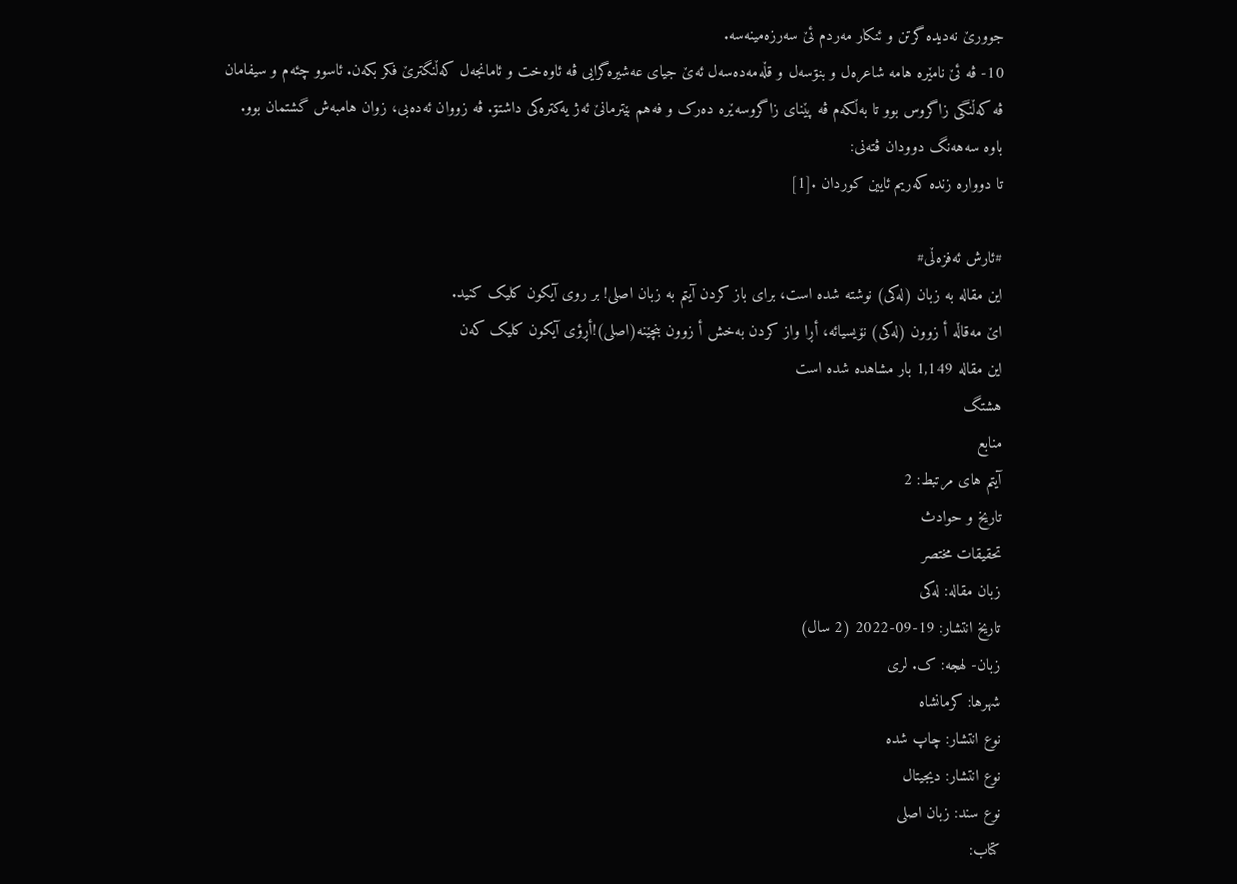جوورێ نەدیدە گرتن و ئنکار مەردم ئێ سەرزەمینەسە.
10- ڤە ئێ نامێرە هامە شاعرەل و بنۊسەل و قڵەمەدەسەل ئەێ جیای عەشیرەگرایی ڤە ئاوەخت و ئامانجەل کەڵنگترێ فکر بکەن. ئاسوو چئەم و سیفامان ڤە کەڵنگی زاگروس بوو تا بەڵکەم ڤە پێنای زاگروسەێرە دەرک و فەهم بێترمانێ ئەژ یەکترەکی داشتۊ. ڤە زووان ئەدەبی، زوان هامبەش گشتمان بوو. باوە سەهەنگ دوودان ڤتەنی:
تا دووارە زندە کەریم ئایین کوردان .[1]

#ئارش ئەفزەڵی#
این مقاله بە زبان (لەکی) نوشته شده است، برای باز کردن آیتم به زبان اصلی! بر روی آیکون کلیک کنید.
اێ مەقاڵە أ زوون (لەکی) نۆیسیائە، أڕا واز کردن بەخش أ زوون بنچێنە(اصلی)!أڕؤی آیکون کلیک کەن
این مقاله 1,149 بار مشاهده شده است
هشتگ
منابع
آیتم های مرتبط: 2
تاریخ و حوادث
تحقیقات مختصر
زبان مقاله: لەکی
تاریخ انتشار: 19-09-2022 (2 سال)
زبان- لهجە: ک. لری
شهرها: کرمانشاه
نوع انتشار: چاپ شده
نوع انتشار: دیجیتال
نوع سند: زبان اصلی
کتاب: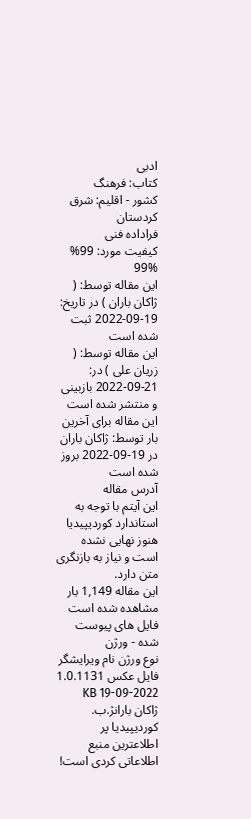ادبی
کتاب: فرهنگ
کشور - اقلیم: شرق کردستان
فراداده فنی
کیفیت مورد: 99%
99%
این مقاله توسط: ( ژاکان باران ) در تاریخ: 19-09-2022 ثبت شده است
این مقاله توسط: ( زریان علی ) در: 21-09-2022 بازبینی و منتشر شده است
این مقاله برای آخرین بار توسط: ژاکان باران در 19-09-2022 بروز شده است
آدرس مقالە
این آیتم با توجه به استاندارد كوردیپیدیا هنوز نهایی نشده است و نیاز بە بازنگری متن دارد.
این مقاله 1,149 بار مشاهده شده است
فایل های پیوست شده - ورژن
نوع ورژن نام ویرایشگر
فایل عکس 1.0.1131 KB 19-09-2022 ژاکان بارانژ.ب.
کوردیپیدیا پر اطلاعترین منبع اطلاعاتی کردی است!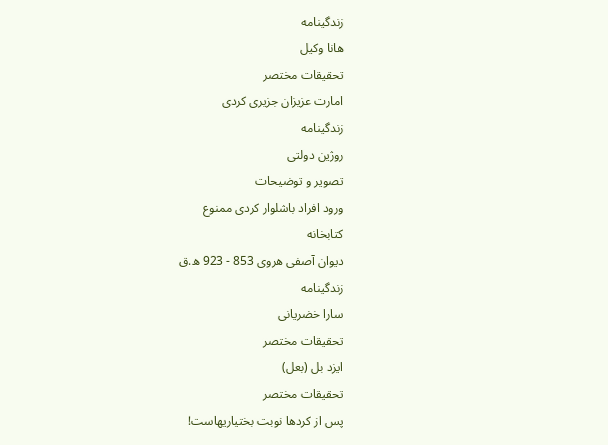زندگینامە
هانا وکیل
تحقیقات مختصر
امارت عزیزان جزیری کردی
زندگینامە
روژین دولتی
تصویر و توضیحات
ورود افراد باشلوار کردی ممنوع
کتابخانه
دیوان آصفی هروی 853 - 923 ھ.ق
زندگینامە
سارا خضریانی
تحقیقات مختصر
ایزد بل (بعل)
تحقیقات مختصر
پس از کردها نوبت بختیاریهاست!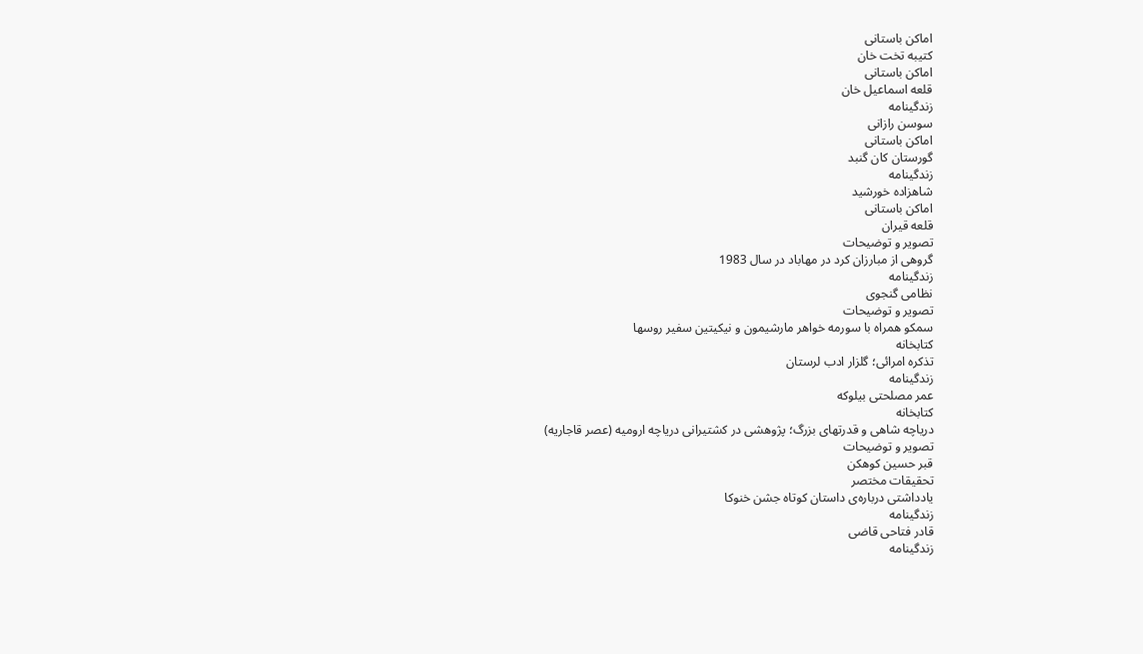اماکن باستانی
کتیبه تخت خان
اماکن باستانی
قلعه اسماعیل خان
زندگینامە
سوسن رازانی
اماکن باستانی
گورستان‌ كان‌ گنبد
زندگینامە
شاهزاده خورشید
اماکن باستانی
قلعه قیران
تصویر و توضیحات
گروهی از مبارزان کرد در مهاباد در سال 1983
زندگینامە
نظامی گنجوی
تصویر و توضیحات
سمکو همراه با سورمە خواهر مارشیمون و نیکیتین سفیر روسها
کتابخانه
تذکره امرائی؛ گلزار ادب لرستان
زندگینامە
عمر مصلحتی بیلوکه
کتابخانه
دریاچه شاهی و قدرتهای بزرگ؛ پژوهشی در کشتیرانی دریاچه ارومیه (عصر قاجاریه)
تصویر و توضیحات
قبر حسین کوهکن
تحقیقات مختصر
یادداشتی دربارەی داستان کوتاە جشن خنوکا
زندگینامە
قادر فتاحی قاضی
زندگینامە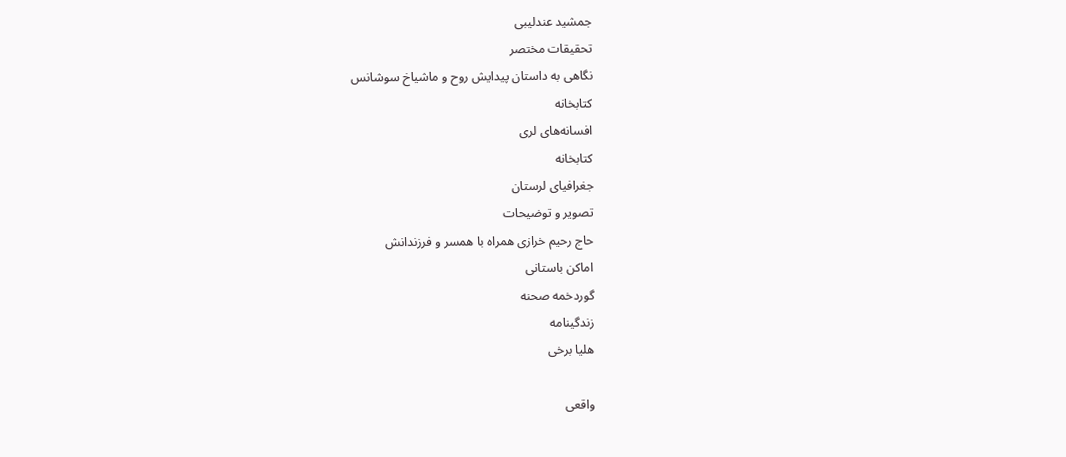جمشید عندلیبی
تحقیقات مختصر
نگاهی به داستان پیدایش روح و ماشیاخ سوشانس
کتابخانه
افسانەهای لری
کتابخانه
جغرافیای لرستان
تصویر و توضیحات
حاج رحیم خرازی همراه با همسر و فرزندانش
اماکن باستانی
گوردخمه صحنه
زندگینامە
هلیا برخی

واقعی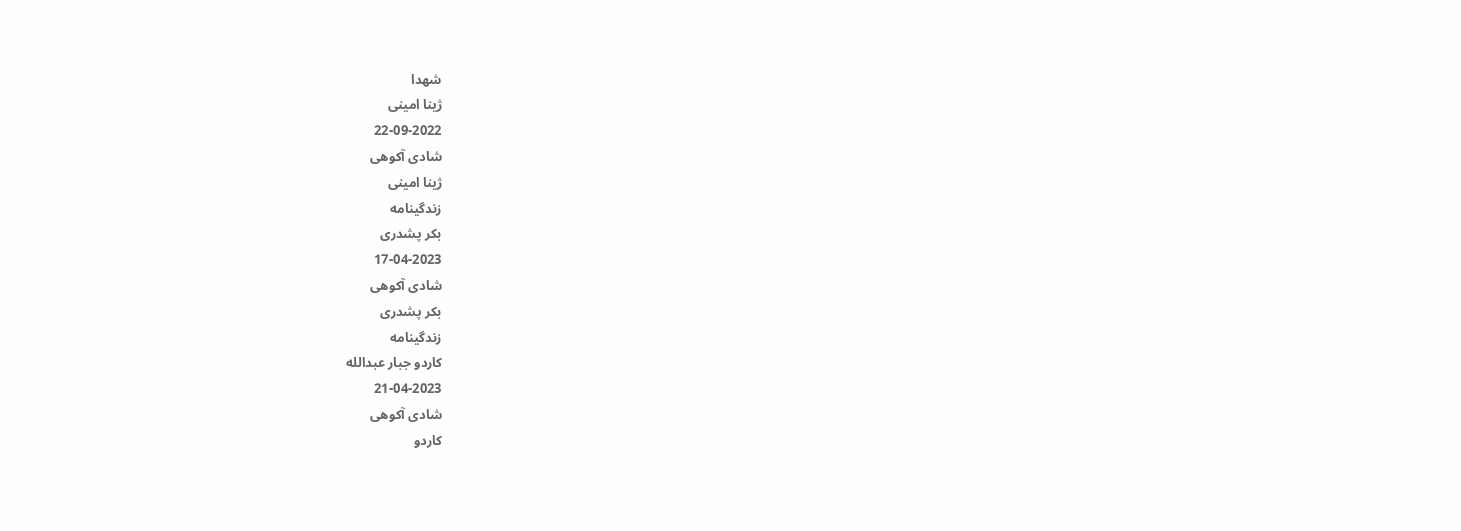شهدا
ژینا امینی
22-09-2022
شادی آکوهی
ژینا امینی
زندگینامە
بکر پشدری
17-04-2023
شادی آکوهی
بکر پشدری
زندگینامە
کاردو جبار عبدالله
21-04-2023
شادی آکوهی
کاردو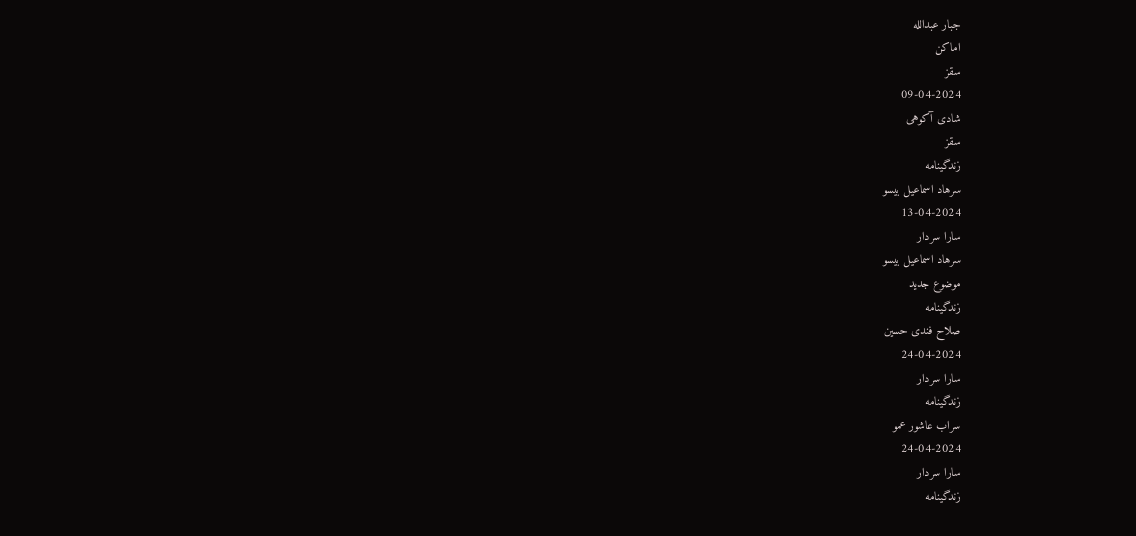جبار عبدالله
اماکن
سقز
09-04-2024
شادی آکوهی
سقز
زندگینامە
سرهاد اسماعیل بیسو
13-04-2024
سارا سردار
سرهاد اسماعیل بیسو
موضوع جدید
زندگینامە
صلاح فندی حسین
24-04-2024
سارا سردار
زندگینامە
سراب عاشور عمو
24-04-2024
سارا سردار
زندگینامە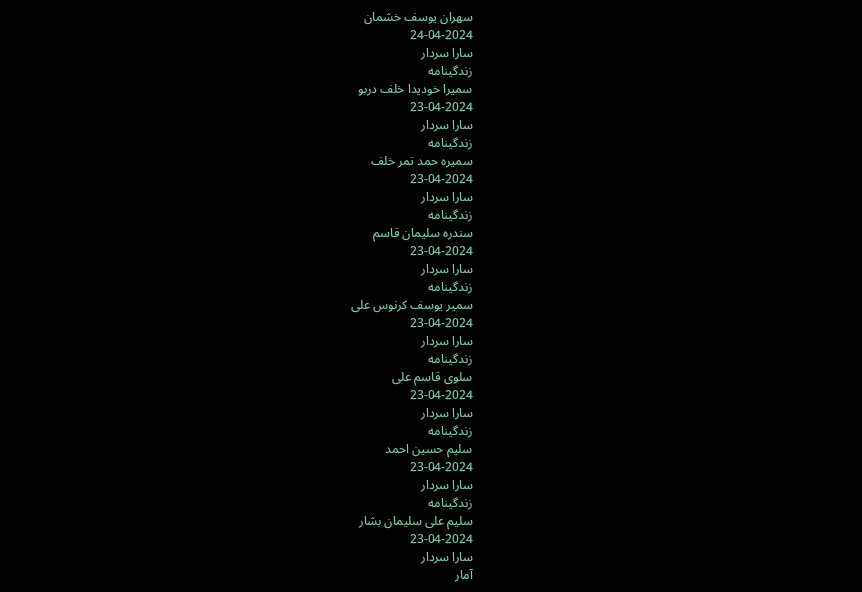سهران یوسف خشمان
24-04-2024
سارا سردار
زندگینامە
سمیرا خودیدا خلف دربو
23-04-2024
سارا سردار
زندگینامە
سمیرە حمد تمر خلف
23-04-2024
سارا سردار
زندگینامە
سندرە سلیمان قاسم
23-04-2024
سارا سردار
زندگینامە
سمیر یوسف کرنوس علی
23-04-2024
سارا سردار
زندگینامە
سلوی قاسم علی
23-04-2024
سارا سردار
زندگینامە
سلیم حسین احمد
23-04-2024
سارا سردار
زندگینامە
سلیم علی سلیمان بشار
23-04-2024
سارا سردار
آمار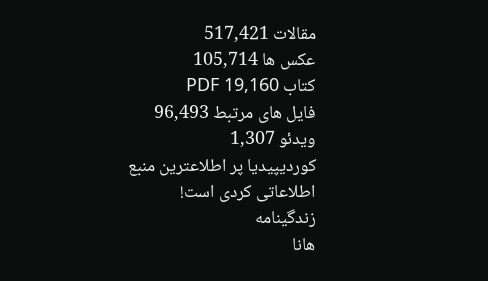مقالات 517,421
عکس ها 105,714
کتاب PDF 19,160
فایل های مرتبط 96,493
ویدئو 1,307
کوردیپیدیا پر اطلاعترین منبع اطلاعاتی کردی است!
زندگینامە
هانا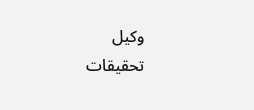وکیل
تحقیقات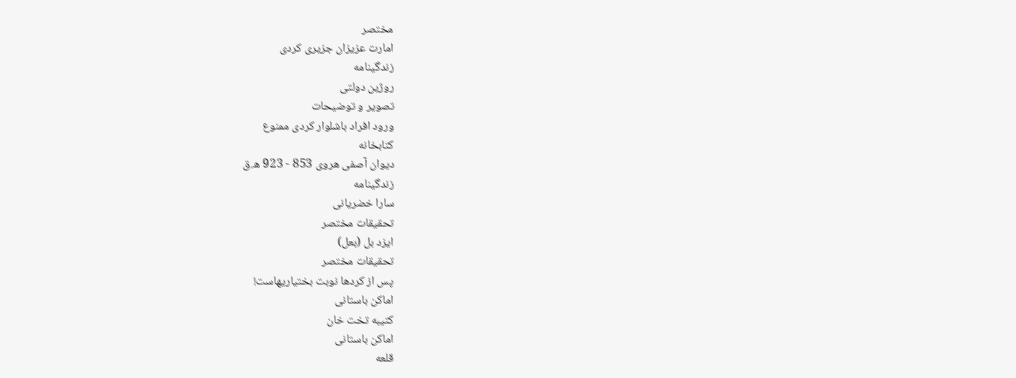مختصر
امارت عزیزان جزیری کردی
زندگینامە
روژین دولتی
تصویر و توضیحات
ورود افراد باشلوار کردی ممنوع
کتابخانه
دیوان آصفی هروی 853 - 923 ھ.ق
زندگینامە
سارا خضریانی
تحقیقات مختصر
ایزد بل (بعل)
تحقیقات مختصر
پس از کردها نوبت بختیاریهاست!
اماکن باستانی
کتیبه تخت خان
اماکن باستانی
قلعه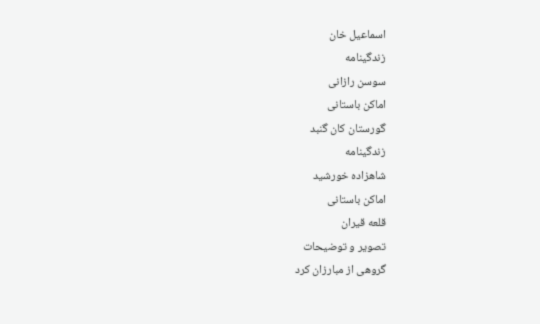اسماعیل خان
زندگینامە
سوسن رازانی
اماکن باستانی
گورستان‌ كان‌ گنبد
زندگینامە
شاهزاده خورشید
اماکن باستانی
قلعه قیران
تصویر و توضیحات
گروهی از مبارزان کرد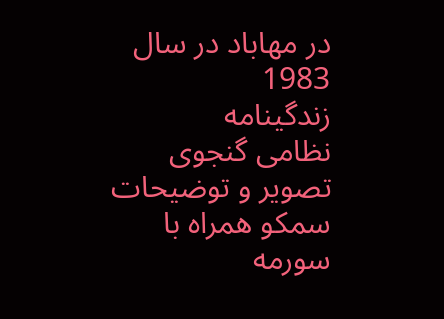در مهاباد در سال 1983
زندگینامە
نظامی گنجوی
تصویر و توضیحات
سمکو همراه با سورمە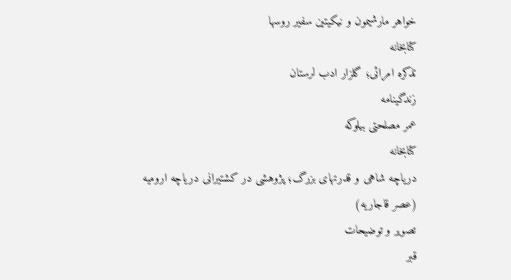خواهر مارشیمون و نیکیتین سفیر روسها
کتابخانه
تذکره امرائی؛ گلزار ادب لرستان
زندگینامە
عمر مصلحتی بیلوکه
کتابخانه
دریاچه شاهی و قدرتهای بزرگ؛ پژوهشی در کشتیرانی دریاچه ارومیه (عصر قاجاریه)
تصویر و توضیحات
قبر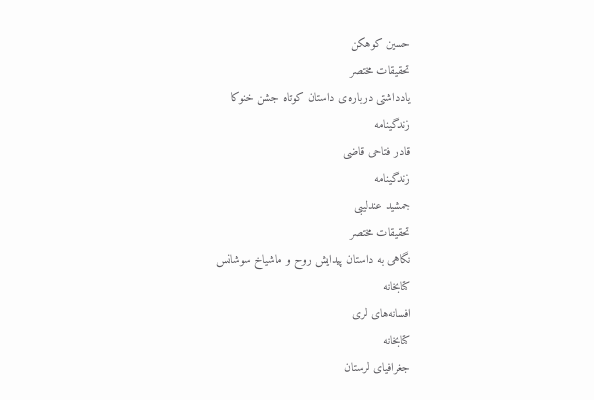حسین کوهکن
تحقیقات مختصر
یادداشتی دربارەی داستان کوتاە جشن خنوکا
زندگینامە
قادر فتاحی قاضی
زندگینامە
جمشید عندلیبی
تحقیقات مختصر
نگاهی به داستان پیدایش روح و ماشیاخ سوشانس
کتابخانه
افسانەهای لری
کتابخانه
جغرافیای لرستان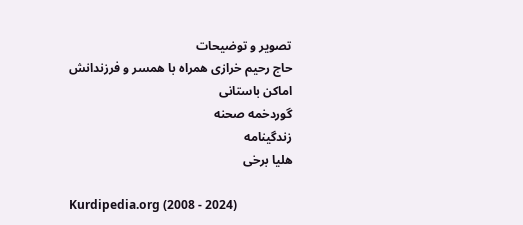تصویر و توضیحات
حاج رحیم خرازی همراه با همسر و فرزندانش
اماکن باستانی
گوردخمه صحنه
زندگینامە
هلیا برخی

Kurdipedia.org (2008 - 2024)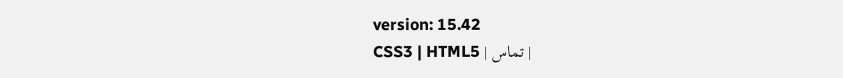version: 15.42
| تماس | CSS3 | HTML5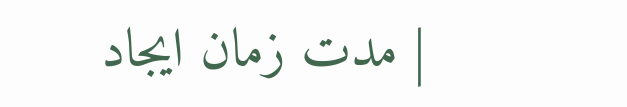| مدت زمان ایجاد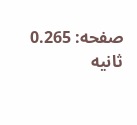صفحه: 0.265 ثانیه